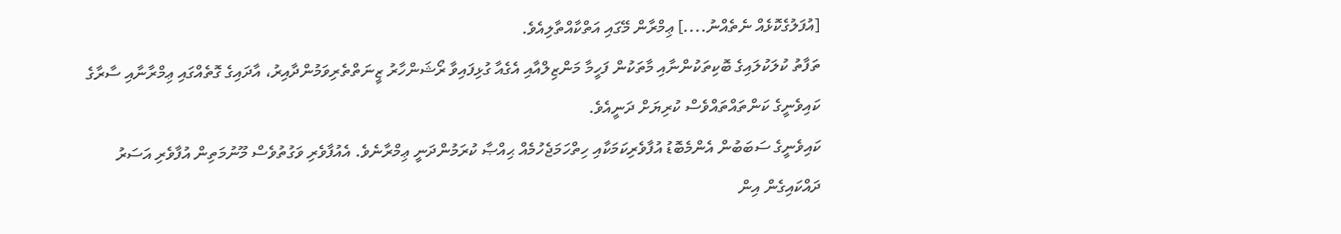[އުފަލުގެކޮޅެއް ނެތެއްނު....] ޢިމްރާން މޭގައި އަތްކާއްތާލިއެވެ.
ތަފާތު ކުލަކުލައިގެ ބޮކިތަކުންނާއި މާތަކުން ފަހީމާ މަންޒިލްއާއި އެގެއާ ގުޅިފައިވާ ރޯޝަންހާރު ޒީނަތްތެރިވަމުންދާއިރު، އާދައިގެ ގޮތެއްގައި ޢިމްރާނާއި ސާރާގެ ކައިވެނީގެ ކަންތައްތައްވެސް ކުރިޔަށް ދަނީއެވެ.
ކައިވެނީގެ ސަބަބުން އެންމެބޮޑު އުފާވެރިކަމަކާއި ހިތްހަމަޖެހުމެއް ޙިއްޞާ ކުރަމުންދަނީ ޢިމްރާނެވެ. އެއުފާވެރި ވަގުތުވެސް މޫނުމަތިން އުފާވެރި އަސަރު ދައްކައިގެން އިން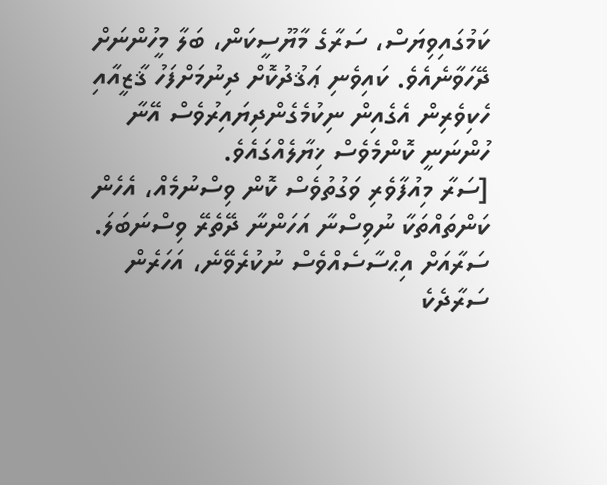ކަމުގައިވިޔަސް، ސަރާގެ މާޔޫސީކަން، ބަލާ މީހުންނަށް ދޭހަވާނެއެވެ. ކައިވެނި ޢަޤުދުކޮށް ދިނުމަށްފަހު ޤާޒީއާއި ހެކިވެރިން އެގެއިން ނިކުމެގެންދިޔައިރުވެސް އޭނާ ހުންނަނީ ކޮންމެވެސް ޚިޔާލެއްގައެވެ.
[ސަރާ މިއުފާވެރި ވަގުތުވެސް ކޮން ވިސްނުމެއް، އެހެން ކަންތައްތަކާ ނުވިސްނާ އަހަންނާ ދޭތެރޭ ވިސްނަބަލަ. ސަރާއަށް އިޙްސާސެއްވެސް ނުކުރެވޭނެ، އަހަރެން ސަރާދެކެ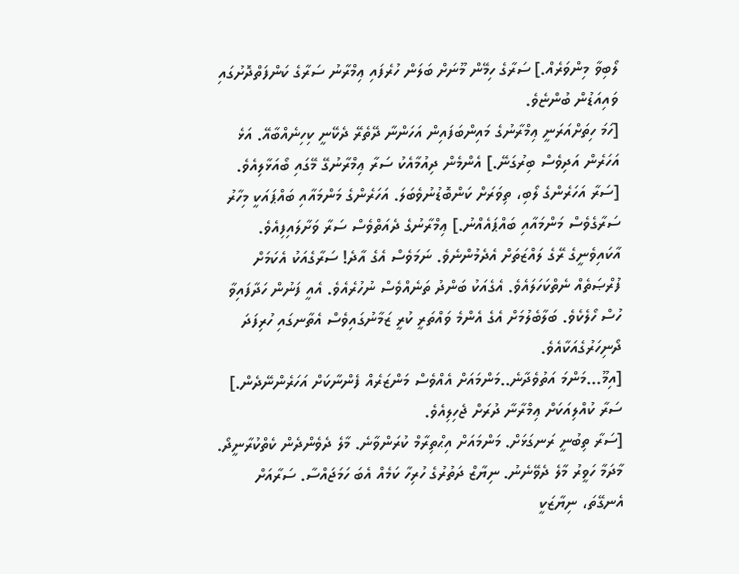ލޯބިވާ މިންވަރެއް.] ސަރާގެ ހިމޭން މޫނަށް ބަލަން ހުރެފައި ޢިމްރާނު ސަރާގެ ކަންފަތްދޮށުގައި ވައިއަޑުން ބުންޏެވެ.
[ހަމަ ހިތަށްއަރަނީ ޢިމްރާނުގެ މައިންބަފައިން އަހަންނާ ދޭތެރޭ ދެކޭނީ ކިހިނެއްބާއޭ. އަޅެ އަހަރެން އަދިވެސް ބިރުގަނޭ.] އެންމެން ދިއުމާއެކު ސަރާ ޢިމްރާނުގޭ މޭގައި ބޯއަޅާލިއެވެ.
[ސަރާ އަހަރެންގެ ލޯބި، ތިވަރަށް ކަންބޮޑުނުވެބަލަ. އަހަރެންގެ މަންމައާއި ބައްޕައަކީ މިހާރު ސަރާގެވެސް މަންމައާއި ބައްޕައެއްނު.] ޢިމްރާނުގެ ދެއަތްވެސް ސަރާ ވަށާލައިފިއެވެ. އާކައިވެނީގެ ރޭގެ ލައްޒަތަށް އެދެމުންނެވެ. ނަމަވެސް އެގެ އާދެ! ސަރާގެއަކު އެކަމަށް ފުރްޞަތެއް ނެތްކަހަލައެވެ. އެގެއަކު ބަންދު ތަނެއްވެސް ނުހުރެއެވެ. އެއީ ފަނުން ހަދާފައިވާ ހުސް ހޯލެކެވެ. ބަލާބެލުމަށް އެގެ އެންމެ ވައްތަރީ ކުރީ ޒަމާނުގައިވެސް އެތާނގައި ހުރިފަދަ ދޯނިހަރުގެއަކާއެވެ.
[އިމޫ...މަންމަ އަތުވެދާނެ..މަންމައަށް އެއްވެސް މަންޒަރެއް ފެންނާކަށް އަހަރެންނޭދެން.] ސަރާ ކުއްލިއަކަށް ޢިމްރާނާ ދުރަށް ޖެހިލިއެވެ.
[ސަރާ ތިބުނީ ރަނގަޅަށް. މަންމައަށް އިޙްތިރާމް ކުރަންވާނެ. މާލެ ދެވެންދެން ކެތްކުރާނީދޯ. މާދަމާ ހަވީރު މާލެ ދެވޭނެނު. ނިޔާޒް ދަތުރުގެ ހުރިހާ ކަމެއް އެބަ ހަމަޖައްސާ. ސަރާއަށް އެނގޭތަ، ނިޔާޒަކީ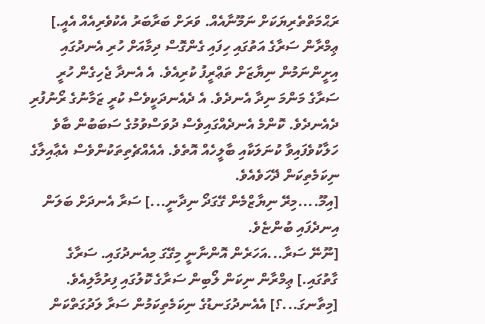ރަޙްމަތްތެރިޔަކަށް ނަމޫނާއެއް. ވަރަށް ބަރާބަރު އެކުވެރިއެއް އެއީ.] ޢިމްރާން ސަރާގެ އަތުގައި ހިފައި ގެންގޮސް ދިމާއަށް ހުރި އެނދުގައި އިށީންނަމުން ނިޔާޒަށް ތަޢްރީފު ކުރިއެވެ. އެ އެނދާ ޖެހިގެން ހުރީ ސަރާގެ މަންމަ ނިދާ އެނދެވެ. އެ ދެއެނދަކީވެސް ކުރީ ޒަމާނުގެ ރޯނުފުރި ދެއެނދެވެ. ކޮންމެ އެނދެއްގައިވެސް ދުވަސްވުމުގެ ސަބަބުން ބާވެ ހަލާކުވެފައިވާ ކުނަލަކާއި ބާލީހެއް އޮތެވެ. އެއެއްޗެތިތަކުންވެސް އެޢާއިލާގެ ނިކަމެތިކަން ދޭހަވެއެވެ.
[އިމޫ....މިރޭ ނިޔާޒްމެން ގޭގަދޯ ނިދާނީ...] ސަރާ އެނދަށް ބަލަން އިނދެފައި ބުންޏެވެ.
[ނޫނޭ ސަރާ...އަހަރެން އޮންނާނީ މިގޭގަ މިއެނދުގައި. ސަރާގެ ގާތުގައި.] ޢިމްރާން ނިކަން ލޯބިން ސަރާގެ ކޮލުގައި ފިރުމާލިއެވެ.
[މިތާނގަ...؟] އެއެނދުގަނޑުގެ ނިކަމެތިކަމުން ސަރާ ލަދުގަތްކަން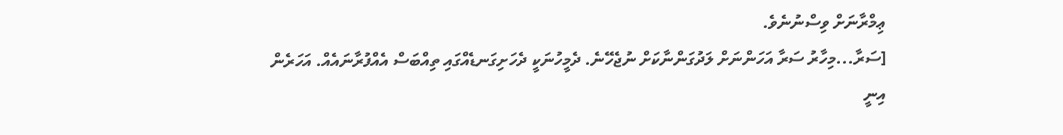ޢިމްރާނަށް ވިސްނުނެވެ.
[ސަރާ...މިހާރު ސަރާ އަހަންނަށް ލަދުގަންނާކަށް ނުޖެހޭނެ. ދެމީހުނަކީ ދެހަށިގަނޑެއްގައި ތިއްބަސް އެއްފުރާނައެއް. އަހަރެން އިނީ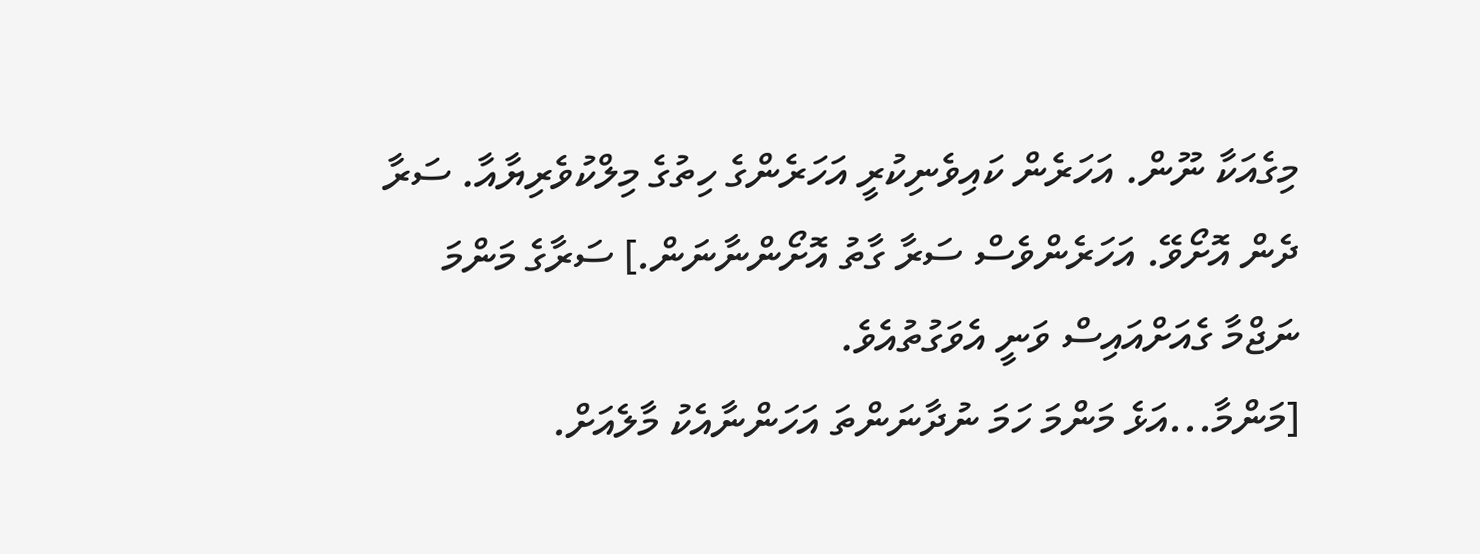މިގެއަކާ ނޫން. އަހަރެން ކައިވެނިކުރީ އަހަރެންގެ ހިތުގެ މިލްކުވެރިޔާއާ. ސަރާ ދެން އޮށޯވޭ. އަހަރެންވެސް ސަރާ ގާތު އޮށޯންނާނަން.] ސަރާގެ މަންމަ ނަޖްމާ ގެއަށްއައިސް ވަނީ އެވަގުތުއެވެ.
[މަންމާ...އަޅެ މަންމަ ހަމަ ނުދާނަންތަ އަހަންނާއެކު މާލެއަށް.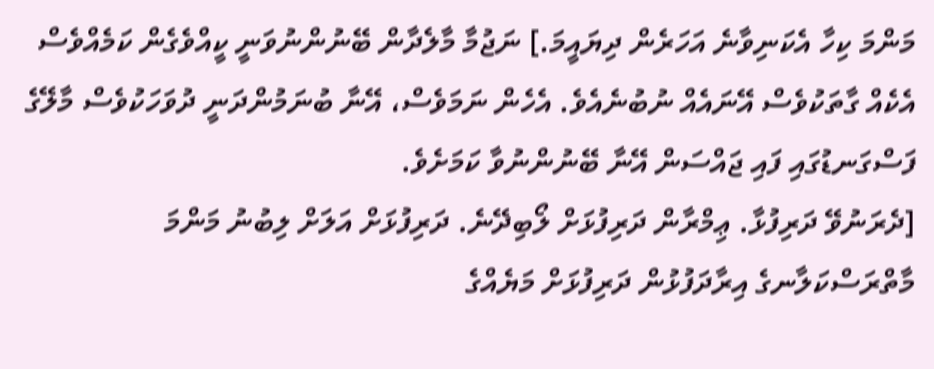މަންމަ ކިހާ އެކަނިވާނެ އަހަރެން ދިޔައީމަ.] ނަޖުމާ މާލެދާން ބޭނުންނުވަނީ ކީއްވެގެން ކަމެއްވެސް އެކެއް ގާތަކުވެސް އޭނައެއް ނުބުނެއެވެ. އެހެން ނަމަވެސް، އޭނާ ބުނަމުންދަނީ ދުވަހަކުވެސް މާލޭގެ ފަސްގަނޑުގައި ފައި ޖައްސަން އޭނާ ބޭނުންނުވާ ކަމަށެވެ.
[ދެރަނުވޭ ދަރިފުޅާ. ޢިމްރާން ދަރިފުޅަށް ލޯބިދޭނެ. ދަރިފުޅަށް އަލަށް ލިބުނު މަންމަ މާތްރަސްކަލާނގެ އިރާދަފުޅުން ދަރިފުޅަށް މަޔެއްގެ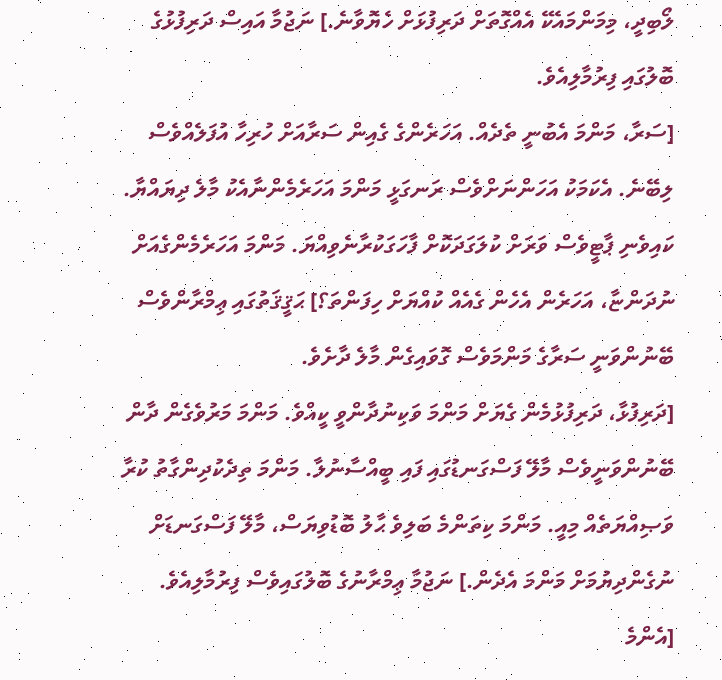ލޯބިދީ، މިމަންމައެކޭ އެއްގޮތަށް ދަރިފުޅަށް ހެޔޮވާނެ.] ނަޖުމާ އައިސް ދަރިފުޅުގެ ބޮލުގައި ފިރުމާލިއެވެ.
[ސަރާ، މަންމަ އެބުނީ ތެދެއް. އަހަރެންގެ ގެއިން ސަރާއަށް ހުރިހާ އުފަލެއްވެސް ލިބޭނެ. އެކަމަކު އަހަންނަށްވެސް ރަނގަޅީ މަންމަ އަހަރެމެންނާއެކު މާލެ ދިޔައްޔާ. ކައިވެނި ޕާޓީވެސް ވަރަށް ކުލަގަދަކޮށް ފާހަގަކުރާނެވިއްޔަ. މަންމަ އަހަރެމެންގެއަށް ނުދަންޏާ، އަހަރެން އެހެން ގެއެއް ކުއްޔަށް ހިފަންތަ؟] ޙަޤީޤަތުގައި ޢިމްރާންވެސް ބޭނުންވަނީ ސަރާގެ މަންމަވެސް ގޮވައިގެން މާލެ ދާށެވެ.
[ދަރިފުޅާ، ދަރިފުޅުމެން ގެޔަށް މަންމަ ވަކިނުދާންވީ ކީއްވެ. މަންމަ މަރުވެގެން ދާން ބޭނުންވަނީވެސް މާލޭ ފަސްގަނޑުގައި ފައި ބީއްސާނުލާ. މަންމަ ތިދެކުދިންގާތު ކުރާ ވަޞިއްޔަތެއް މިއީ. މަންމަ ކިތަންމެ ބަލިވެ ޙާލު ބޮޑުވިޔަސް، މާލޭ ފަސްގަނޑަށް ނުގެންދިޔުމަށް މަންމަ އެދެން.] ނަޖުމާ ޢިމްރާނުގެ ބޮލުގައިވެސް ފިރުމާލިއެވެ.
[އެންމެ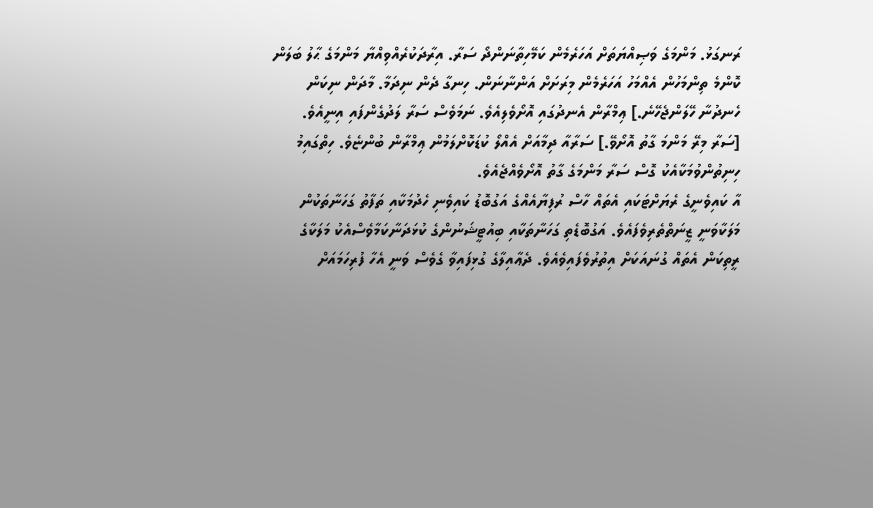ރަނގަޅު. މަންމަގެ ވަޞިއްޔަތަށް އަހަރެމެން ކަމޭހިތާނަންދޯ ސަރާ. އިރާދަކުރެއްވިއްޔާ މަންމަގެ ޙާލު ބަލަން ކޮންމެ ތިންމަހުން އެއްމަހު އަހަރެމެން މިރަށަށް އަންނާނަން. ހިނގާ ދެން ނިދަމާ. މާދަން ނިކަން ހެނދުނާ ހޭލަންޖެހޭނެ.] ޢިމްރާން އެނދުގައި އޮށޯވެލިއެވެ. ނަމަވެސް ސަރާ ލަދުގެންފައި އިނީއެވެ.
[ސަރާ މިރޭ މަންމަ ގާތު އޮށޯވޭ.] ސަރާއާ ދިމާއަށް އެއްލޯ ކުޑަކޮށްލަމުން ޢިމްރާން ބުންޏެވެ. ހިތްގައިމު ހިނިތުންވުމަކާއެކު ގޮސް ސަރާ މަންމަގެ ގާތު އޮށޯވެއްޖެއެވެ.
އާ ކައިވެނީގެ ރެޔަށްޓަކައި އެތައް ހާސް ރުފިޔާއެއްގެ އަގުބޮޑު ކައިވެނި ހެދުމަކާއި ތަފާތު ގަހަނާތަކުން މަލަކާވަނީ ޒީނަތްތެރިވެފައެވެ. އަގުބޮޑެތި ގަހަނާތަކާއި ބިއުޓީޝަނުންގެ ކުޅަދަނާކަމާވެސްއެކު މަލަކާގެ ރީތިކަން އެތައް ގުނައަކަށް އިތުރުވެފައިވެއެވެ. ދެޢާއިލާގެ ގުޅިފައިވާ ގެވެސް ވަނީ އެހާ ފުރިހަމައަށް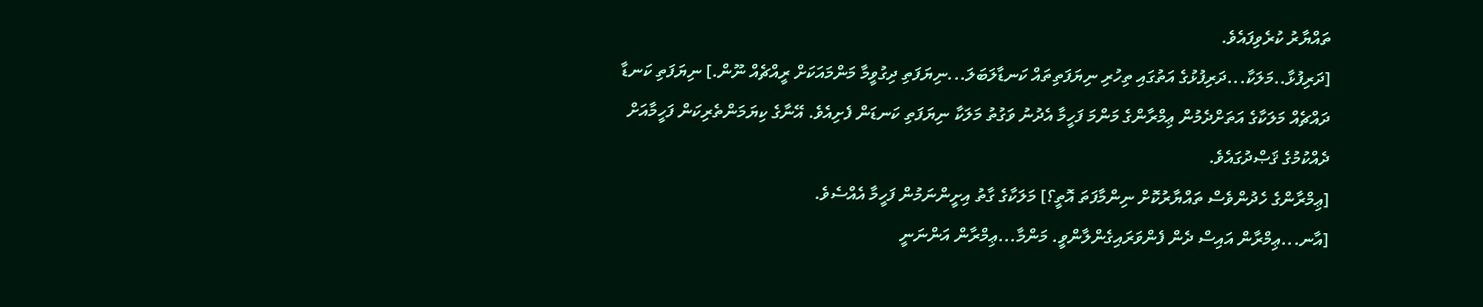ތައްޔާރު ކުރެވިފައެވެ.
[ދަރިފުޅާ..މަލަކާ...ދަރިފުޅުގެ އަތުގައި ތިހުރި ނިޔަފަތިތައް ކަނޑާލަބަލަ...ނިޔަފަތި ދިގުވީމާ މަންމައަކަށް ރީއްޗެއް ނޫން.] ނިޔަފަތި ކަނޑާ ދައްޗެއް މަލަކާގެ އަތަށްދެމުން ޢިމްރާންގެ މަންމަ ފަހީމާ އެދުނު ވަގުތު މަލަކާ ނިޔަފަތި ކަނޑަން ފެށިއެވެ. އޭނާގެ ކިޔަމަންތެރިކަން ފަހީމާއަށް ދެއްކުމުގެ ޤަޞްދުގައެވެ.
[ޢިމްރާންގެ ހެދުންވެސް ތައްޔާރުކޮށް ނިންމާފަތަ އޮތީ؟] މަލަކާގެ ގާތު އިށީންނަމުން ފަހީމާ އެއްސެވެ.
[އާނ...ޢިމްރާން އައިސް ދެން ފެންވަރައިގެންލާންވީ. މަންމާ...ޢިމްރާން އަންނަނީ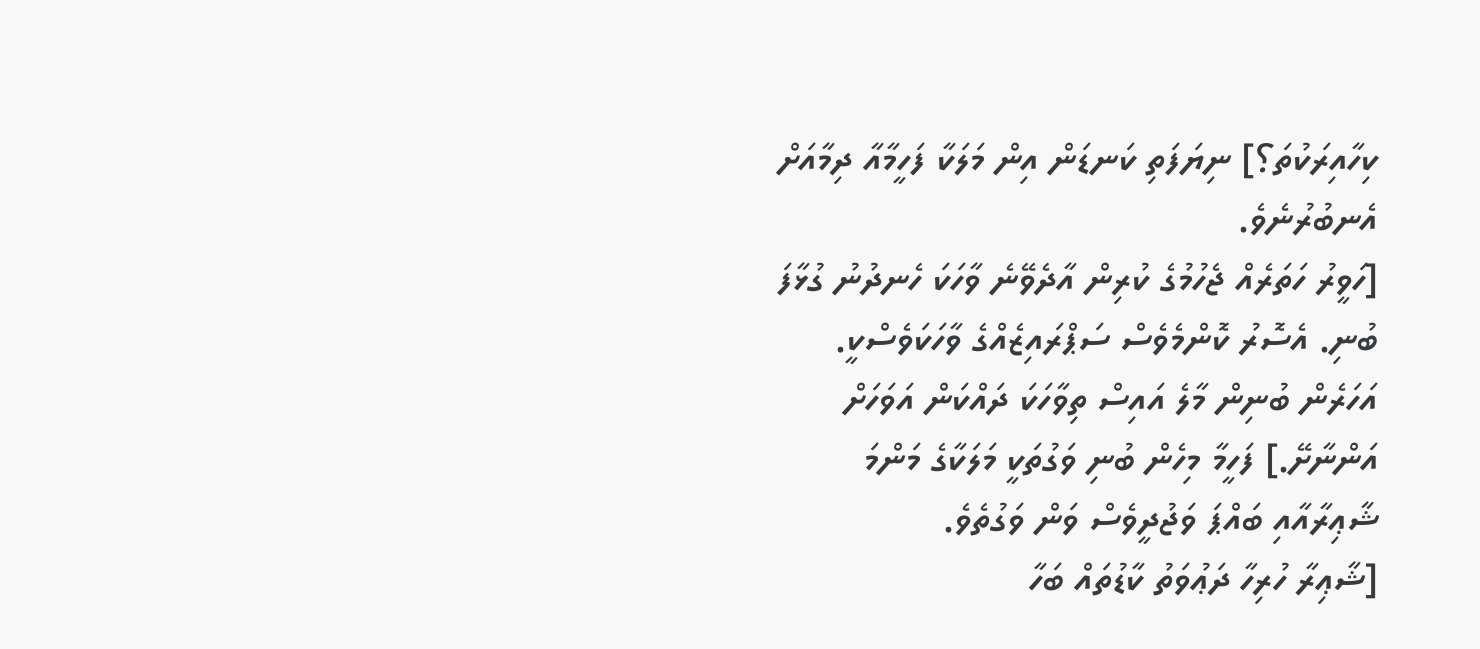ކިހާއިރަކުތަ؟] ނިޔަފަތި ކަނޑަން އިން މަލަކާ ފަހީމާއާ ދިމާއަށް އެނބުރުނެވެ.
[ހަވީރު ހަތަރެއް ޖެހުމުގެ ކުރިން އާދެވޭނެ ވާހަކަ ހެނދުނު ގުޅާފަ ބުނި. އެސޮރު ކޮންމެވެސް ސަޕްރައިޒެއްގެ ވާހަކަވެސްކީ. އަހަރެން ބުނިން މާލެ އައިސް ތިވާހަކަ ދައްކަން އަވަހަށް އަންނާށޭ.] ފަހީމާ މިހެން ބުނި ވަގުތަކީ މަލަކާގެ މަންމަ ޝާޢިރާއާއި ބައްޕަ ވަޖުދީވެސް ވަން ވަގުތެވެ.
[ޝާޢިރާ ހުރިހާ ދަޢުވަތު ކާޑުތައް ބަހާ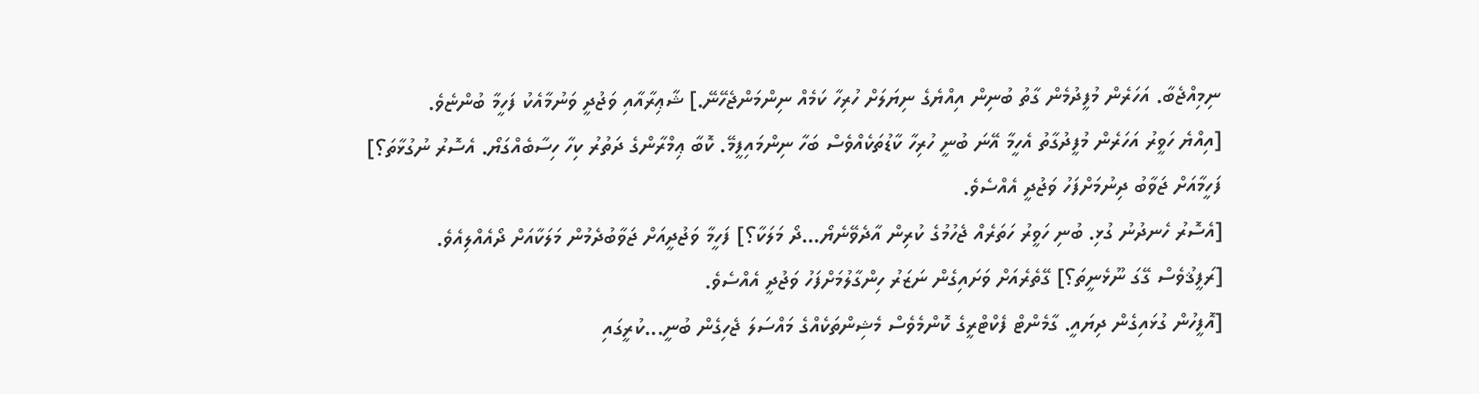ނިމިއްޖެބާ. އަހަރެން މުފީދުމެން ގާތު ބުނިން އިއްޔެގެ ނިޔަލަށް ހުރިހާ ކަމެއް ނިންމަންޖެހޭނޭ.] ޝާޢިރާއާއި ވަޖުދީ ވަނުމާއެކު ފަހީމާ ބުންޏެވެ.
[އިއްޔެ ހަވީރު އަހަރެން މުފީދުގާތު އެހީމާ އޭނަ ބުނީ ހުރިހާ ކާޑުތަކެއްވެސް ބަހާ ނިންމައިފީމޭ. ކޮބާ ޢިމްރާންގެ ދަތުރު ކިހާ ހިސާބެއްގަޔޯ. އެސޮރު ނުގުޅާތަ؟] ފަހީމާއަށް ޖަވާބު ދިނުމަށްފަހު ވަޖުދީ އެއްސެވެ.
[އެސޮރު ހެނދުނު ގުޅި. ބުނި ހަވީރު ހަތަރެއް ޖެހުމުގެ ކުރިން އާދެވޭނެޔޯ...ދޯ މަލަކާ؟] ފަހީމާ ވަޖުދީއަށް ޖަވާބުދެމުން މަލަކާއަށް ދޯއެއްލިއެވެ.
[ރަފީޤުވެސް ގޭގަ ނޫޅެނީތަ؟] ގޭތެރެއަށް ވަށައިގެން ނަޒަރު ހިންގާލުމަށްފަހު ވަޖުދީ އެއްސެވެ.
[އޮފީހުން ގުޅައިގެން ދިޔައީ. ގާމެންޓް ފެކްޓްރީގެ ކޮންމެވެސް މެޝިންތަކެއްގެ މައްސަލަ ޖެހިގެން ބުނީ...ކުރީގައި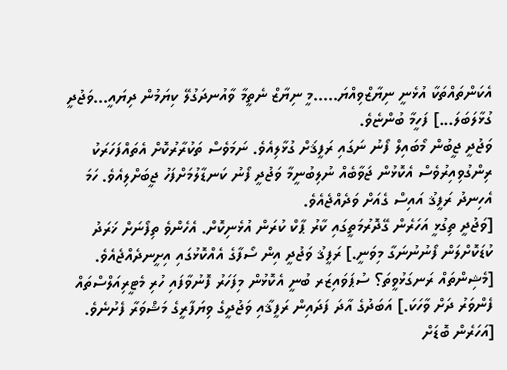އެކަންތައްތަކާ އުޅެނީ ނިޔާޒްވިއްޔަ.....މީ ނިޔާޒް ނެތީމާ ވާއުނދަގުލޭ ކިޔަމުން ދިޔައީ...ވަޖުދީ ގުޅާލަބަލަ...] ފަހީމާ ބުންޏެވެ.
ވަޖުދީ ޖީބުން މޯބައިލް ފޯނު ނަގައި ރަފީޤަށް ގުޅާލިއެވެ. ނަމަވެސް ތަކުރާރުކޮށް އެތައްފަހަރަކު ރިންގުވިއިރުވެސް އެކޮޅުން ޖަވާބެއް ނުލިބުނީމާ ވަޖުދީ ފޯނު ކަނޑާލުމަށްފަހު ޖީބަށްލިއެވެ. ހަމަ އެހިނދު ރަފީޤު އައިސް ގެއަށް ވަދެއްޖެއެވެ.
[ވަޖުދީ ތިގުޅީ އަހަރެން ގޭދޮރުމަތީގައި ކާރު ޕާކް ކުރަން އުޅެނިކޮށް. އެހެންވެ ތިފޯނަށް ޚަރަދު ކުޑަކޮށްލަން ފޯނުނުނަގާ މިވަނީ.] ރަފީޤު ވަޖުދީ އިން ސޯފާގެ އެއްކޮޅުގައި އިށީނދެއްޖެއެވެ.
[މެޝިންތައް ރަނގަޅުވީތަ؟ ސުޕަވައިޒަރ ބުނީ އެކޮޅުން މިފަހަރު ފޮނުވާފައި ހުރި މެޓީރިއަލްސްތައް ފެންވަރު ދަށް ވާހަކަ.] އަބަދުގެ އާދަ ފަދައިން ރަފީޤާއި ވަޖުދީގެ ވިޔަފާރީގެ މަޝްވަރާ ފެށުނެވެ.
[އަހަރެން ބޮޑަށް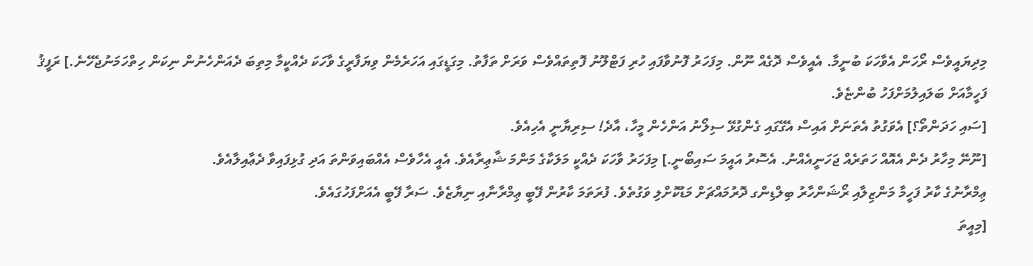މިދިޔައީވެސް ރޯހަން އެވާހަކަ ބުނީމާ. އެއީވެސް ދޮގެއް ނޫން. މިފަހަރު ފޮނުވާފައި ހުރި ފަޓްލޫނު ފޮތިތައްވެސް ވަރަށް ތަފާތު. މިގަޑީގައި އަހަރެމެން ވިޔަފާރީގެ ވާހަކަ ދެއްކީމާ މިތިބަ ދެއަންހެނުން ނިކަން ހިތްހަމަނުޖެހޭނެ.] ރަފީޤު ފަހީމާއަށް ބަލައިލުމަށްފަހު ބުންޏެވެ.
[ސައި ހަދަންތޯ؟] އެވަގުތު އެތަނަށް އައިސް އެގޭގައި ގެންގުޅޭ ސިލޯނު އަންހެން މީހާ، އާދެ! ސިރިޔާނީ އެހިއެވެ.
[ނޫނޭ މިހާރު ދެން އެއޮއް ހަތަރެއް ޖަހަނީއެއްނު. އެސޮރު އައީމަ ސައިބޯނީ.] މިފަހަރު ވާހަކަ ދެއްކީ މަލަކާގެ މަންމަ ޝާޢިރާއެވެ. އެއީ އެހާވެސް އެއްބައިވަންތަ އަދި ގުޅިފައިވާ ދެޢާއިލާއެވެ.
ޢިމްރާނުގެ ކާރު ފަހީމާ މަންޒިލާއި ރޯޝަންހާރު ބިލްޑިންގ ދޮރުމައްޗަށް މަޑުކޮށްލި ވަގުތެވެ. ފުރަތަމަ ކާރުން ފޭބީ ޢިމްރާނާއި ނިޔާޒެވެ. ސަރާ ފޭބީ އެއަށްފަހުގައެވެ.
[މިއީތަ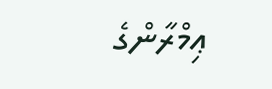ޢިމްރާންގެ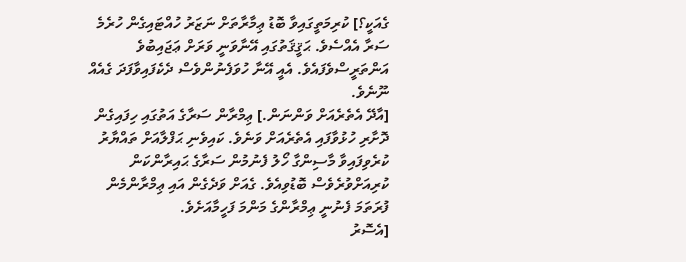ގެއަކީ؟] ކުރިމަތީގައިވާ ބޮޑު ޢިމާރާތަށް ނަޒަރު ހުއްޓައިގެން ހުރެމެ ސަރާ އެއްސެވެ. ޙަޤީޤަތުގައި އޭނާވަނީ ވަރަށް ޢަޖައިބުވެ އަންތަރީސްވެފައެވެ. އެއީ އޭނާ ހުވަފެނުންވެސް ދެކެފައިވާފަދަ ގެއެއް ނޫނެވެ.
[އާދޭ އެތެރެއަށް ވަންނަން.] ޢިމްރާން ސަރާގެ އަތުގައި ހިފައިގެން ދޮށާރި ހުޅުވާފައި އެތެރެއަށް ވަނެވެ. ކައިވެނި ޙަފްލާއަށް ތައްޔާރު ކުރެވިފައިވާ މާސިންގާ ހޯލު ފެނުމުން ސަރާގެ ޙައިރާންކަން ކުރިއަށްވުރެވެސް ބޮޑުވިއެވެ. ގެއަށް ވަދެގެން އައި ޢިމްރާންމެން ފުރަތަމަ ފެނުނީ ޢިމްރާންގެ މަންމަ ފަހީމާއަށެވެ.
[އެސޮރު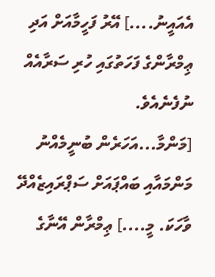އެއައީނު....] އޭރު ފަހީމާއަށް އަދި ޢިމްރާންގެ ފަހަތުގައި ހުރި ސަރާއެއް ނުފެނެއެވެ.
[މަންމާ...އަހަރެން ބުނީމެއްނު މަންމައާއި ބައްޕައަށް ސަޕްރައިޒެއްދޭ ވާހަކަ. މީ....] ޢިމްރާން އޭނާގެ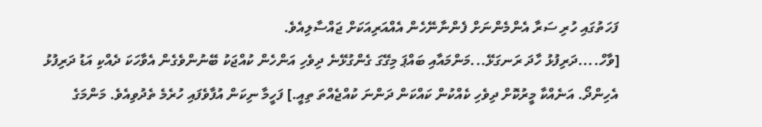ފަހަތުގައި ހުރި ސަރާ އެންމެންނަށް ފެންނާނޭހެން އެއްއަރިއަކަށް ޖައްސާލިއެވެ.
[ވާހް....ދަރިފުޅު ހާދަ ރަނގަޅޭ...މަންމައާއި ބައްޕަ މިގޭގަ ގެންގުޅޭނެ ދިވެހި އަންހެން ކުއްޖަކު ބޭނުންވެގެން އެވާހަކަ ދެއްކި އަޑު ދަރިފުޅު އެހިންދޯ. އަނެއްކާ މީރުކޮށް ދިވެހި ކެއްކުން ކައްކަން ދަންނަ ކުއްޖެއްތަ ތިއީ.] ފަހީމާ ނިކަން އުފާވެފައި ހުރެމެ ތެދުވިއެވެ. މަންމަގެ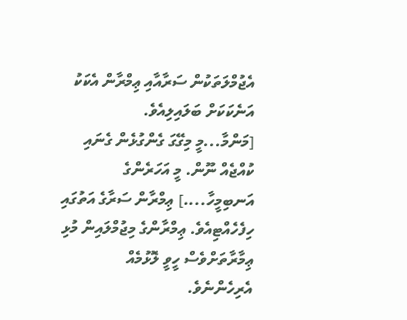އެޖުމްލަތަކުން ސަރާއާއި ޢިމްރާން އެކަކު އަނެކަކަށް ބަލައިލިއެވެ.
[މަންމާ...މީ މިގޭގަ ގެންގުޅެން ގެނައި ކުއްޖެއް ނޫން. މީ އަހަރެންގެ އަނބިމީހާ....] ޢިމްރާން ސަރާގެ އަތުގައި ހިފެހެއްޓިއެވެ. ޢިމްރާންގެ މިޖުމްލައިން މުޅި ޢިމާރާތަށްވެސް ހީވީ ލޮޅުމެއް އެރިހެންނެވެ.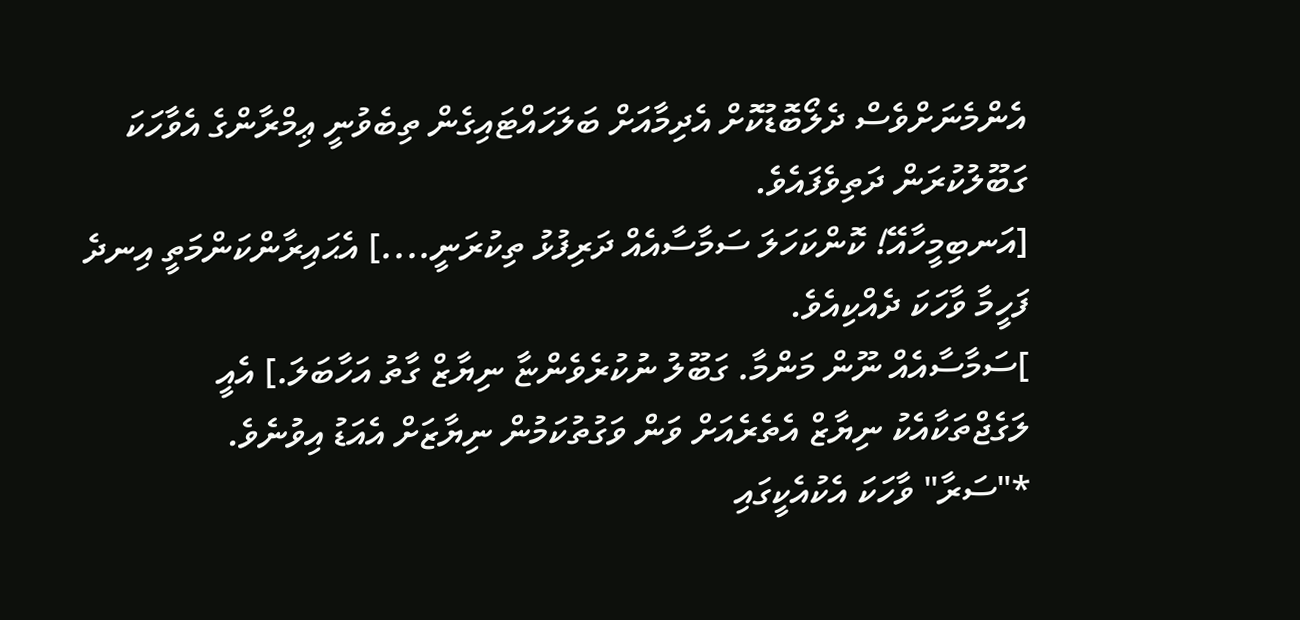އެންމެނަށްވެސް ދެލޯބޮޑުކޮށް އެދިމާއަށް ބަލަހައްޓައިގެން ތިބެވުނީ ޢިމްރާންގެ އެވާހަކަ ގަބޫލުކުރަން ދަތިވެފައެވެ.
[އަނބިމީހާއޭ! ކޮންކަހަލަ ސަމާސާއެއް ދަރިފުޅު ތިކުރަނީ....] އެޙައިރާންކަންމަތީ އިނދެ ފަހީމާ ވާހަކަ ދެއްކިއެވެ.
]ސަމާސާއެއް ނޫން މަންމާ. ގަބޫލު ނުކުރެވެންޏާ ނިޔާޒް ގާތު އަހާބަލަ.] އެއީ ލަގެޖްތަކާއެކު ނިޔާޒް އެތެރެއަށް ވަން ވަގުތުކަމުން ނިޔާޒަށް އެއަޑު އިވުނެވެ.
*"ސަރާ" ވާހަކަ އެކުއެކީގައި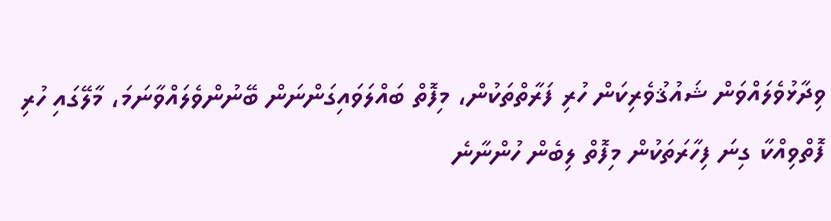ވިދާޅުވެލައްވަން ޝައުޤުވެރިކަން ހުރި ފަރާތްތަކުން، މިފޮތް ބައްލަވައިގަންނަން ބޭނުންވެލައްވާނަމަ، މާލޭގައި ހުރި ފޮތްވިއްކާ ގިނަ ފިހާރަތަކުން މިފޮތް ލިބެން ހުންނާނެ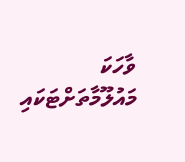ވާހަކަ މައުލޫމާތަށްޓަކައި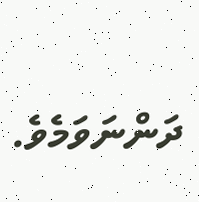ދަންނަވަމެވެ.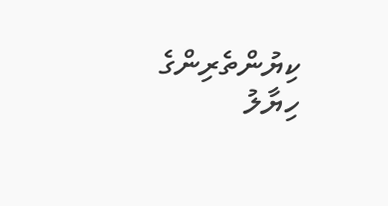ކިޔުންތެރިންގެ ހިޔާލު